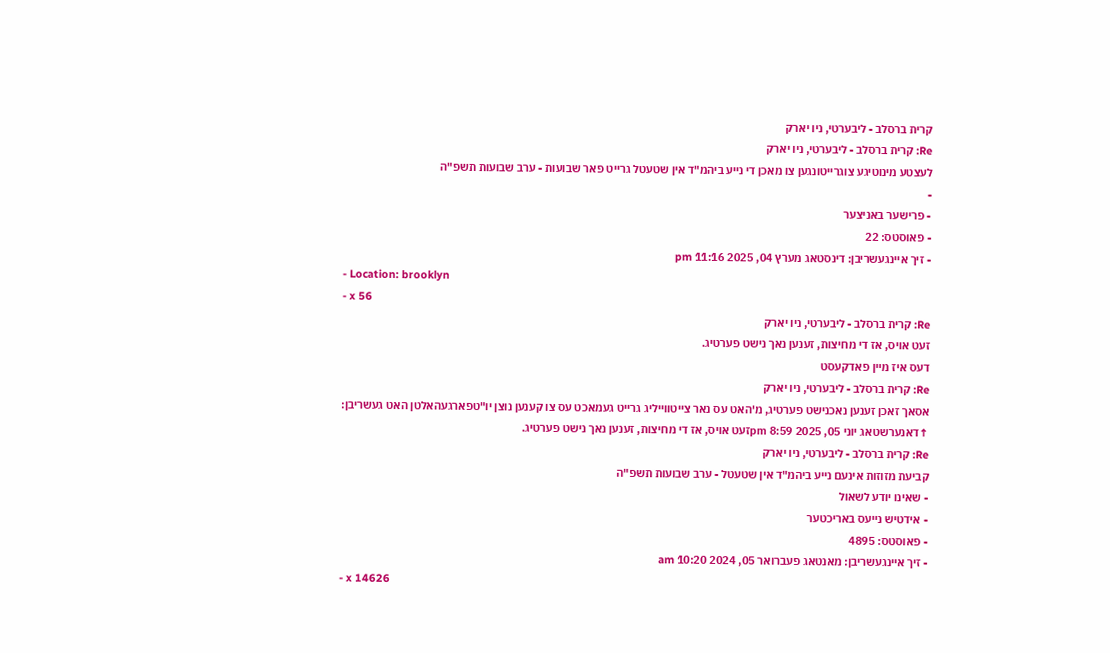קרית ברסלב - ליבערטי, ניו יארק
Re: קרית ברסלב - ליבערטי, ניו יארק
לעצטע מינוטיגע צוגרייטונגען צו מאכן די נייע ביהמ"ד אין שטעטל גרייט פאר שבועות - ערב שבועות תשפ"ה
-
- פרישער באניצער
- פאוסטס: 22
- זיך איינגעשריבן: דינסטאג מערץ 04, 2025 11:16 pm
- Location: brooklyn
- x 56
Re: קרית ברסלב - ליבערטי, ניו יארק
זעט אויס, אז די מחיצות, זענען נאך נישט פערטיג.
דעס איז מיין פאדקעסט
Re: קרית ברסלב - ליבערטי, ניו יארק
אסאך זאכן זענען נאכנישט פערטיג, מ'האט עס נאר צייטווייליג גרייט געמאכט עס צו קענען נוצן יו"טפארגעהאלטן האט געשריבן: ↑דאנערשטאג יוני 05, 2025 8:59 pmזעט אויס, אז די מחיצות, זענען נאך נישט פערטיג.
Re: קרית ברסלב - ליבערטי, ניו יארק
קביעת מזוזות אינעם נייע ביהמ"ד אין שטעטל - ערב שבועות תשפ"ה
- שאינו יודע לשאול
- אידטיש נייעס באריכטער
- פאוסטס: 4895
- זיך איינגעשריבן: מאנטאג פעברואר 05, 2024 10:20 am
- x 14626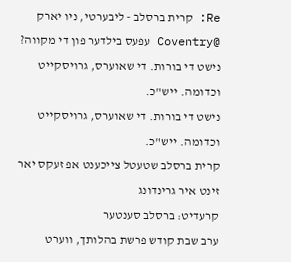Re: קרית ברסלב - ליבערטי, ניו יארק
@Coventry עפעס בילדער פון די מקווה?
נישט די בורות. די שאוערס, גרויסקייט וכדומה. ייש"כ.
נישט די בורות. די שאוערס, גרויסקייט וכדומה. ייש"כ.
קרית ברסלב שטעטל צייכענט אפ זעקס יאר זינט איר גרינדונג
קרעדיט: ברסלב סענטער
ערב שבת קודש פרשת בהלותך, ווערט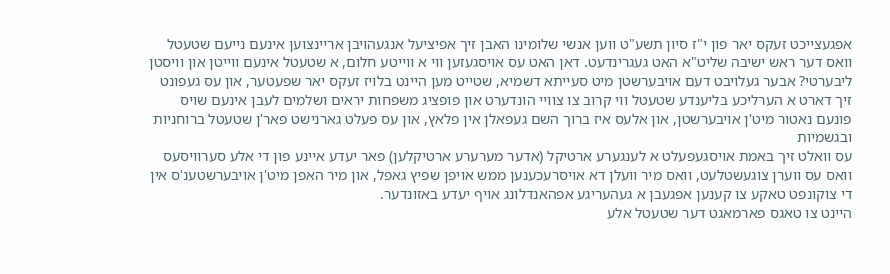אפגעצייכט זעקס יאר פון י"ז סיון תשע"ט ווען אנשי שלומינו האבן זיך אפיציעל אנגעהויבן אריינצוען אינעם נייעם שטעטל וואס דער ראש ישיבה שליט"א האט געגרינדעט. דאן האט עס אויסגעזען ווי א ווייטע חלום, א שטעטל אינעם ווייטן און וויסטן ליבערטי? אבער געלויבט דעם אויבערשטן מיט סעייתא דשמיא, שטייט מען היינט בלויז זעקס יאר שפעטער, און עס געפונט זיך דארט א הערליכע בליענדע שטעטל ווי קרוב צו צוויי הונדערט און פופציג משפחות יראים ושלמים לעבן אינעם שויס פונעם נאטור מיט'ן אויבערשטן, און אלעס איז ברוך השם געפאלן אין פלאץ, און עס פעלט גארנישט פאר'ן שטעטל ברוחניות ובגשמיות
עס וואלט זיך באמת אויסגעפעלט א לענגערע ארטיקל (אדער מערערע ארטיקלען) פאר יעדע איינע פון די אלע סערוויסעס וואס עס ווערן צוגעשטלעט, וואס מיר וועלן דא אויסרעכענען ממש אויפן שפיץ גאפל, און מיר האפן מיט'ן אויבערשטענ'ס אין די צוקונפט טאקע צו קענען אפגעבן א געהעריגע אפהאנדלונג אויף יעדע באזונדער.
היינט צו טאגס פארמאגט דער שטעטל אלע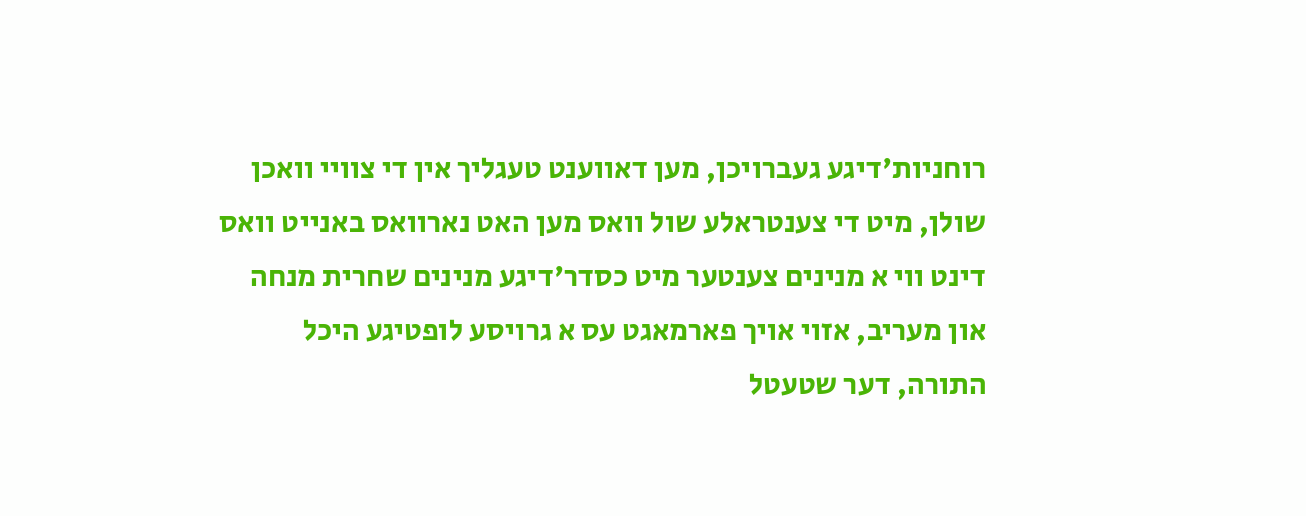רוחניות'דיגע געברויכן, מען דאווענט טעגליך אין די צוויי וואכן שולן, מיט די צענטראלע שול וואס מען האט נארוואס באנייט וואס דינט ווי א מנינים צענטער מיט כסדר'דיגע מנינים שחרית מנחה און מעריב, אזוי אויך פארמאגט עס א גרויסע לופטיגע היכל התורה, דער שטעטל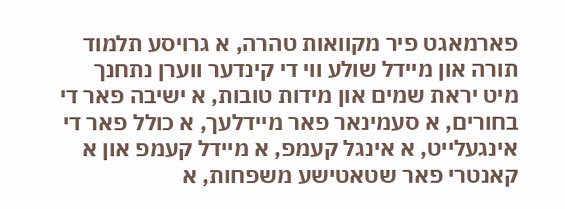פארמאגט פיר מקוואות טהרה, א גרויסע תלמוד תורה און מיידל שולע ווי די קינדער ווערן נתחנך מיט יראת שמים און מידות טובות, א ישיבה פאר די בחורים, א סעמינאר פאר מיידלעך, א כולל פאר די אינגעלייט, א אינגל קעמפ, א מיידל קעמפ און א קאנטרי פאר שטאטישע משפחות, א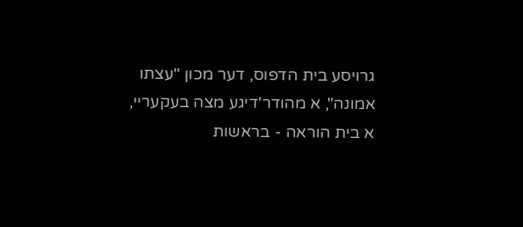גרויסע בית הדפוס, דער מכון "עצתו אמונה", א מהודר'דיגע מצה בעקעריי, א בית הוראה - בראשות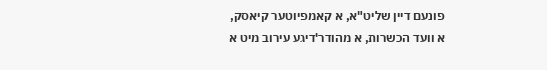פונעם דיין שליט"א, א קאמפיוטער קיאסק, א וועד הכשרות, א מהודר'דיגע עירוב מיט א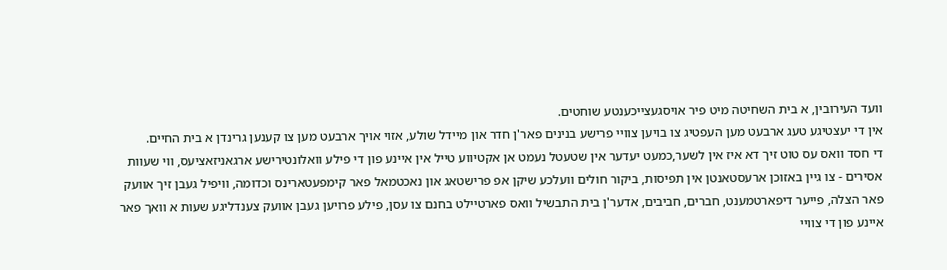וועד העירובין, א בית השחיטה מיט פיר אויסגעצייכענטע שוחטים.
אין די יעצטיגע טעג ארבעט מען העפטיג צו בויען צוויי פרישע בנינים פאר'ן חדר און מיידל שולע, אזוי אויך ארבעט מען צו קענען גרינדן א בית החיים.
די חסד וואס עס טוט זיך דא איז אין לשער,כמעט יעדער אין שטעטל נעמט אן אקטיווע טייל אין איינע פון די פילע וואלונטירישע ארגאניזאציעס, ווי שעוות אסירים - צו גיין באזוכן ארעסטאנטן אין תפיסות, ביקור חולים וועלכע שיקן אפ פרישטאג און נאכטמאל פאר קימפעטארינס וכדומה, וויפיל געבן זיך אוועק פאר הצלה, פייער דיפארטמענט, חברים, חביבים, אדער'ן בית התבשיל וואס פארטיילט בחנם צו עסן, פילע פרויען געבן אוועק צענדליגע שעות א וואך פאר איינע פון די צוויי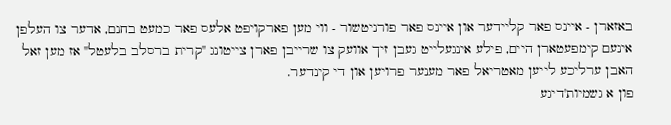באזארן - איינס פאר קליידער און איינס פאר פורניטשור - ווי מען פארקויפט אלעס פאר כמעט בחנם, אדער צו העלפן אינעם קימפעטארן היים, פילע אינגעלייט געבן זיך אוועק צו שרייבן פארן צייטונג "קרית ברסלב בלעטל" אז מען זאל האבן ערליכע לייען מאטריאל פאר מענער פרויען און די קינדער.
פון א גשמיות'דיגע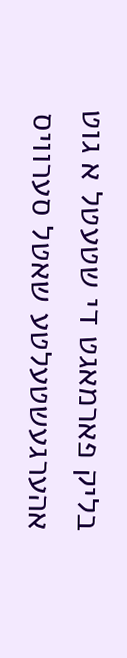בליק פארמאגט די שטעטל א גוט אהערגעשטעלטע שאטל סערוויס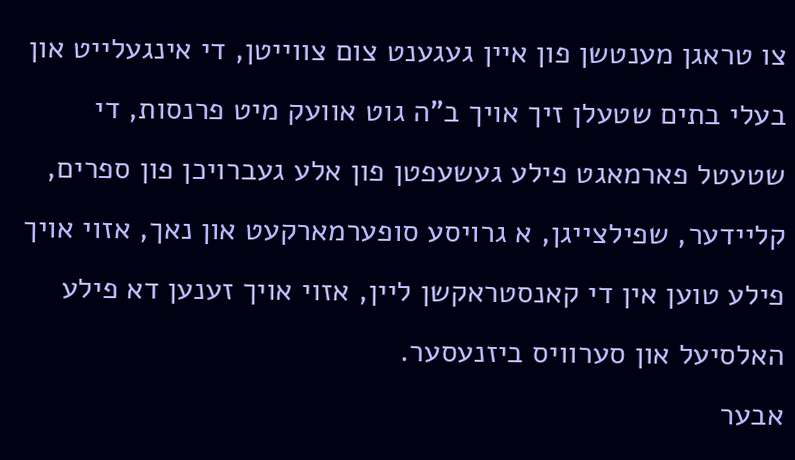צו טראגן מענטשן פון איין געגענט צום צווייטן, די אינגעלייט און בעלי בתים שטעלן זיך אויך ב"ה גוט אוועק מיט פרנסות, די שטעטל פארמאגט פילע געשעפטן פון אלע געברויכן פון ספרים, קליידער, שפילצייגן, א גרויסע סופערמארקעט און נאך, אזוי אויך פילע טוען אין די קאנסטראקשן ליין, אזוי אויך זענען דא פילע האלסיעל און סערוויס ביזנעסער.
אבער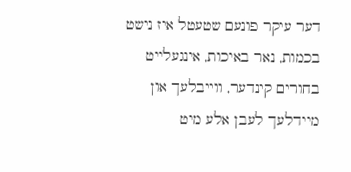דער עיקר פונעם שטעטל איז נישט בכמות, נאר באיכות, אינגעלייט בחורים קינדער, ווייבלעך און מיידלעך לעבן אלע מיט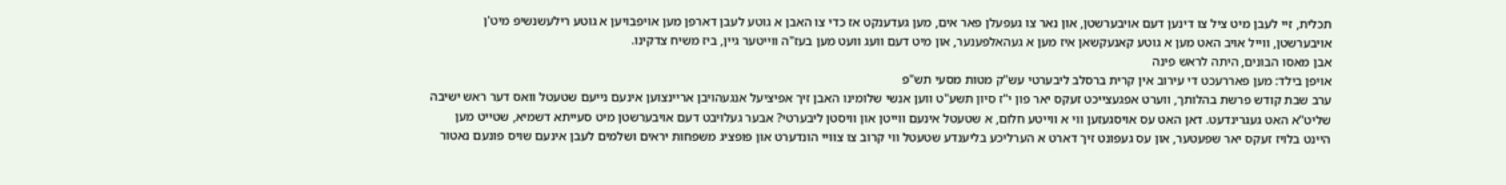תכלית, זיי לעבן מיט ציל צו דינען דעם אויבערשטן, און נאר צו געפעלן פאר אים, מען געדענקט אז כדי צו האבן א גוטע לעבן דארפן מען אויפבויען א גוטע רילעשנשיפ מיט'ן אויבערשטן, ווייל אויב האט מען א גוטע קאנעקשאן איז מען א געהאלפענער, און מיט דעם וועג וועט מען בעז"ה ווייטער גיין, ביז משיח צדקינו.
אבן מאסו הבונים, היתה לראש פינה
אויפן בילד: מען פאררעכט די עירוב אין קרית ברסלב ליבערטי עש"ק מטות מסעי תש"פ
ערב שבת קודש פרשת בהלותך, ווערט אפגעצייכט זעקס יאר פון י"ז סיון תשע"ט ווען אנשי שלומינו האבן זיך אפיציעל אנגעהויבן אריינצוען אינעם נייעם שטעטל וואס דער ראש ישיבה שליט"א האט געגרינדעט. דאן האט עס אויסגעזען ווי א ווייטע חלום, א שטעטל אינעם ווייטן און וויסטן ליבערטי? אבער געלויבט דעם אויבערשטן מיט סעייתא דשמיא, שטייט מען היינט בלויז זעקס יאר שפעטער, און עס געפונט זיך דארט א הערליכע בליענדע שטעטל ווי קרוב צו צוויי הונדערט און פופציג משפחות יראים ושלמים לעבן אינעם שויס פונעם נאטור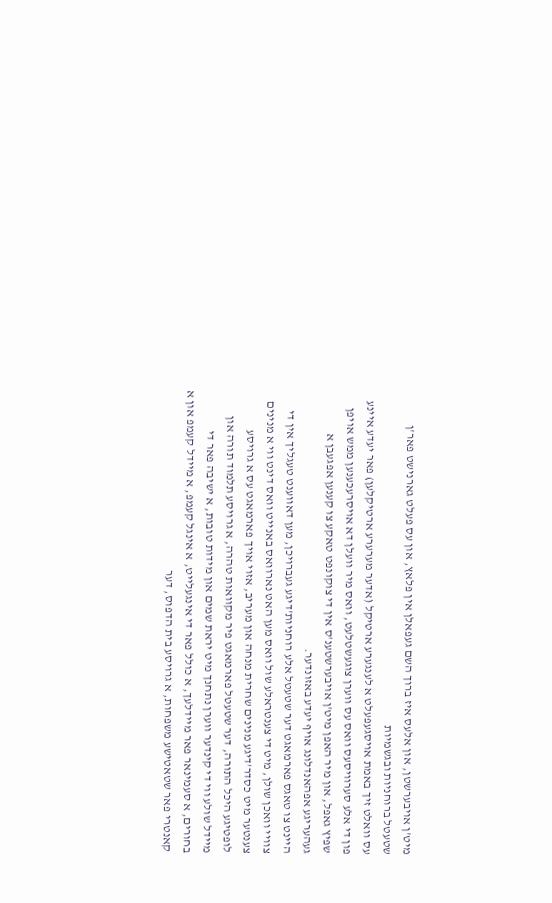מיט'ן אויבערשטן, און אלעס איז ברוך השם געפאלן אין פלאץ, און עס פעלט גארנישט פאר'ן שטעטל ברוחניות ובגשמיות
עס וואלט זיך באמת אויסגעפעלט א לענגערע ארטיקל (אדער מערערע ארטיקלען) פאר יעדע איינע פון די אלע סערוויסעס וואס עס ווערן צוגעשטלעט, וואס מיר וועלן דא אויסרעכענען ממש אויפן שפיץ גאפל, און מיר האפן מיט'ן אויבערשטענ'ס אין די צוקונפט טאקע צו קענען אפגעבן א געהעריגע אפהאנדלונג אויף יעדע באזונדער.
היינט צו טאגס פארמאגט דער שטעטל אלע רוחניות'דיגע געברויכן, מען דאווענט טעגליך אין די צוויי וואכן שולן, מיט די צענטראלע שול וואס מען האט נארוואס באנייט וואס דינט ווי א מנינים צענטער מיט כסדר'דיגע מנינים שחרית מנחה און מעריב, אזוי אויך פארמאגט עס א גרויסע לופטיגע היכל התורה, דער שטעטל פארמאגט פיר מקוואות טהרה, א גרויסע תלמוד תורה און מיידל שולע ווי די קינדער ווערן נתחנך מיט יראת שמים און מידות טובות, א ישיבה פאר די בחורים, א סעמינאר פאר מיידלעך, א כולל פאר די אינגעלייט, א אינגל קעמפ, א מיידל קעמפ און א קאנטרי פאר שטאטישע משפחות, א גרויסע בית הדפוס, דער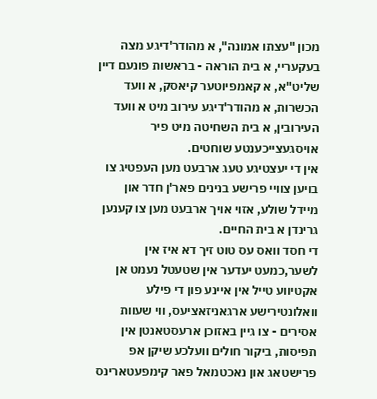מכון "עצתו אמונה", א מהודר'דיגע מצה בעקעריי, א בית הוראה - בראשות פונעם דיין שליט"א, א קאמפיוטער קיאסק, א וועד הכשרות, א מהודר'דיגע עירוב מיט א וועד העירובין, א בית השחיטה מיט פיר אויסגעצייכענטע שוחטים.
אין די יעצטיגע טעג ארבעט מען העפטיג צו בויען צוויי פרישע בנינים פאר'ן חדר און מיידל שולע, אזוי אויך ארבעט מען צו קענען גרינדן א בית החיים.
די חסד וואס עס טוט זיך דא איז אין לשער,כמעט יעדער אין שטעטל נעמט אן אקטיווע טייל אין איינע פון די פילע וואלונטירישע ארגאניזאציעס, ווי שעוות אסירים - צו גיין באזוכן ארעסטאנטן אין תפיסות, ביקור חולים וועלכע שיקן אפ פרישטאג און נאכטמאל פאר קימפעטארינס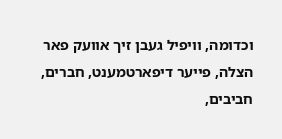וכדומה, וויפיל געבן זיך אוועק פאר הצלה, פייער דיפארטמענט, חברים, חביבים,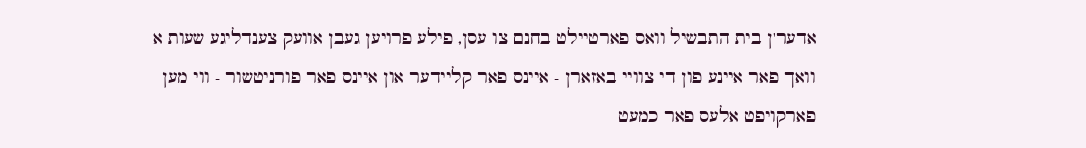אדער'ן בית התבשיל וואס פארטיילט בחנם צו עסן, פילע פרויען געבן אוועק צענדליגע שעות א וואך פאר איינע פון די צוויי באזארן - איינס פאר קליידער און איינס פאר פורניטשור - ווי מען פארקויפט אלעס פאר כמעט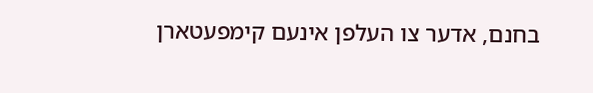בחנם, אדער צו העלפן אינעם קימפעטארן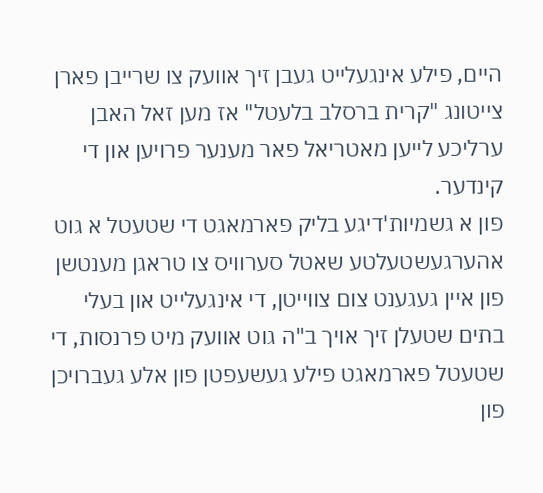היים, פילע אינגעלייט געבן זיך אוועק צו שרייבן פארן צייטונג "קרית ברסלב בלעטל" אז מען זאל האבן ערליכע לייען מאטריאל פאר מענער פרויען און די קינדער.
פון א גשמיות'דיגע בליק פארמאגט די שטעטל א גוט אהערגעשטעלטע שאטל סערוויס צו טראגן מענטשן פון איין געגענט צום צווייטן, די אינגעלייט און בעלי בתים שטעלן זיך אויך ב"ה גוט אוועק מיט פרנסות, די שטעטל פארמאגט פילע געשעפטן פון אלע געברויכן פון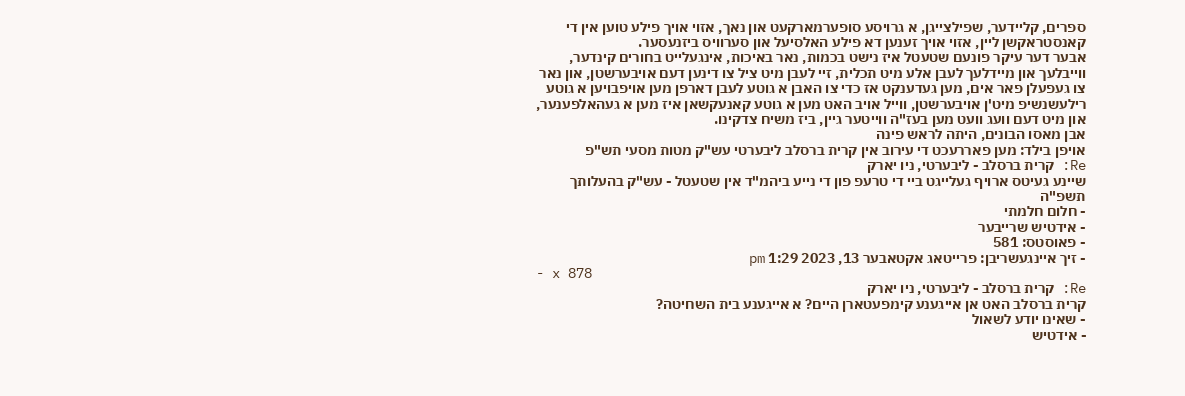ספרים, קליידער, שפילצייגן, א גרויסע סופערמארקעט און נאך, אזוי אויך פילע טוען אין די קאנסטראקשן ליין, אזוי אויך זענען דא פילע האלסיעל און סערוויס ביזנעסער.
אבער דער עיקר פונעם שטעטל איז נישט בכמות, נאר באיכות, אינגעלייט בחורים קינדער, ווייבלעך און מיידלעך לעבן אלע מיט תכלית, זיי לעבן מיט ציל צו דינען דעם אויבערשטן, און נאר צו געפעלן פאר אים, מען געדענקט אז כדי צו האבן א גוטע לעבן דארפן מען אויפבויען א גוטע רילעשנשיפ מיט'ן אויבערשטן, ווייל אויב האט מען א גוטע קאנעקשאן איז מען א געהאלפענער, און מיט דעם וועג וועט מען בעז"ה ווייטער גיין, ביז משיח צדקינו.
אבן מאסו הבונים, היתה לראש פינה
אויפן בילד: מען פאררעכט די עירוב אין קרית ברסלב ליבערטי עש"ק מטות מסעי תש"פ
Re: קרית ברסלב - ליבערטי, ניו יארק
שיינע געיטס ארויף געלייגט ביי די טרעפ פון די נייע ביהמ"ד אין שטעטל - עש"ק בהעלותך תשפ"ה
- חלום חלמתי
- אידטיש שרייבער
- פאוסטס: 581
- זיך איינגעשריבן: פרייטאג אקטאבער 13, 2023 1:29 pm
- x 878
Re: קרית ברסלב - ליבערטי, ניו יארק
קרית ברסלב האט אן אייגענע קימפעטארן היים? א אייגענע בית השחיטה?
- שאינו יודע לשאול
- אידטיש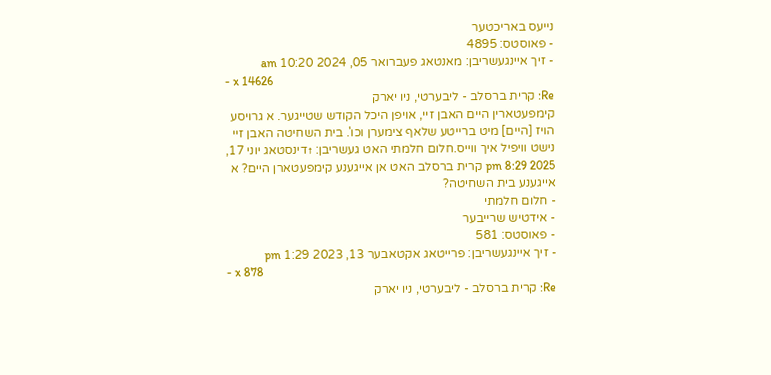נייעס באריכטער
- פאוסטס: 4895
- זיך איינגעשריבן: מאנטאג פעברואר 05, 2024 10:20 am
- x 14626
Re: קרית ברסלב - ליבערטי, ניו יארק
קימפעטארין היים האבן זיי, אויפן היכל הקודש שטייגער. א גרויסע הויז [היים] מיט ברייטע שלאף צימערן וכו'. בית השחיטה האבן זיי נישט וויפיל איך ווייס.חלום חלמתי האט געשריבן: ↑דינסטאג יוני 17, 2025 8:29 pm קרית ברסלב האט אן אייגענע קימפעטארן היים? א אייגענע בית השחיטה?
- חלום חלמתי
- אידטיש שרייבער
- פאוסטס: 581
- זיך איינגעשריבן: פרייטאג אקטאבער 13, 2023 1:29 pm
- x 878
Re: קרית ברסלב - ליבערטי, ניו יארק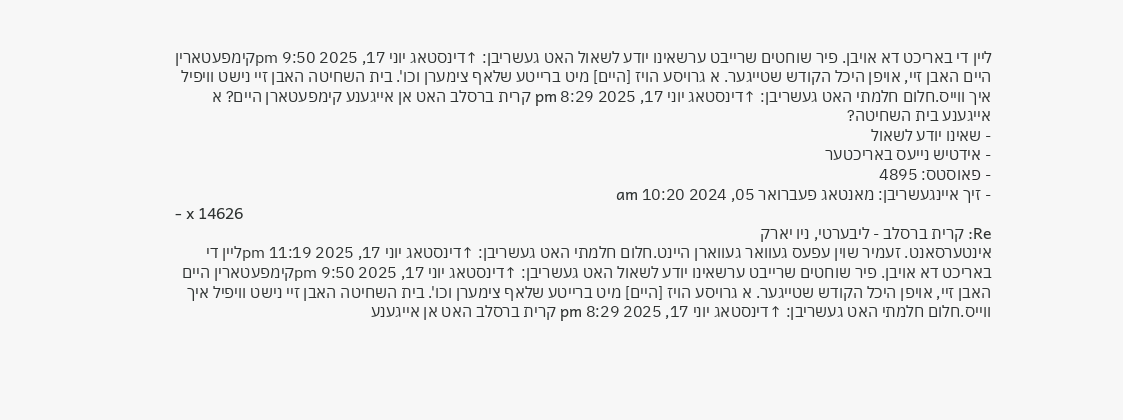ליין די באריכט דא אויבן. פיר שוחטים שרייבט ערשאינו יודע לשאול האט געשריבן: ↑דינסטאג יוני 17, 2025 9:50 pmקימפעטארין היים האבן זיי, אויפן היכל הקודש שטייגער. א גרויסע הויז [היים] מיט ברייטע שלאף צימערן וכו'. בית השחיטה האבן זיי נישט וויפיל איך ווייס.חלום חלמתי האט געשריבן: ↑דינסטאג יוני 17, 2025 8:29 pm קרית ברסלב האט אן אייגענע קימפעטארן היים? א אייגענע בית השחיטה?
- שאינו יודע לשאול
- אידטיש נייעס באריכטער
- פאוסטס: 4895
- זיך איינגעשריבן: מאנטאג פעברואר 05, 2024 10:20 am
- x 14626
Re: קרית ברסלב - ליבערטי, ניו יארק
אינטערסאנט. זעמיר שוין עפעס געוואר געווארן היינט.חלום חלמתי האט געשריבן: ↑דינסטאג יוני 17, 2025 11:19 pmליין די באריכט דא אויבן. פיר שוחטים שרייבט ערשאינו יודע לשאול האט געשריבן: ↑דינסטאג יוני 17, 2025 9:50 pmקימפעטארין היים האבן זיי, אויפן היכל הקודש שטייגער. א גרויסע הויז [היים] מיט ברייטע שלאף צימערן וכו'. בית השחיטה האבן זיי נישט וויפיל איך ווייס.חלום חלמתי האט געשריבן: ↑דינסטאג יוני 17, 2025 8:29 pm קרית ברסלב האט אן אייגענע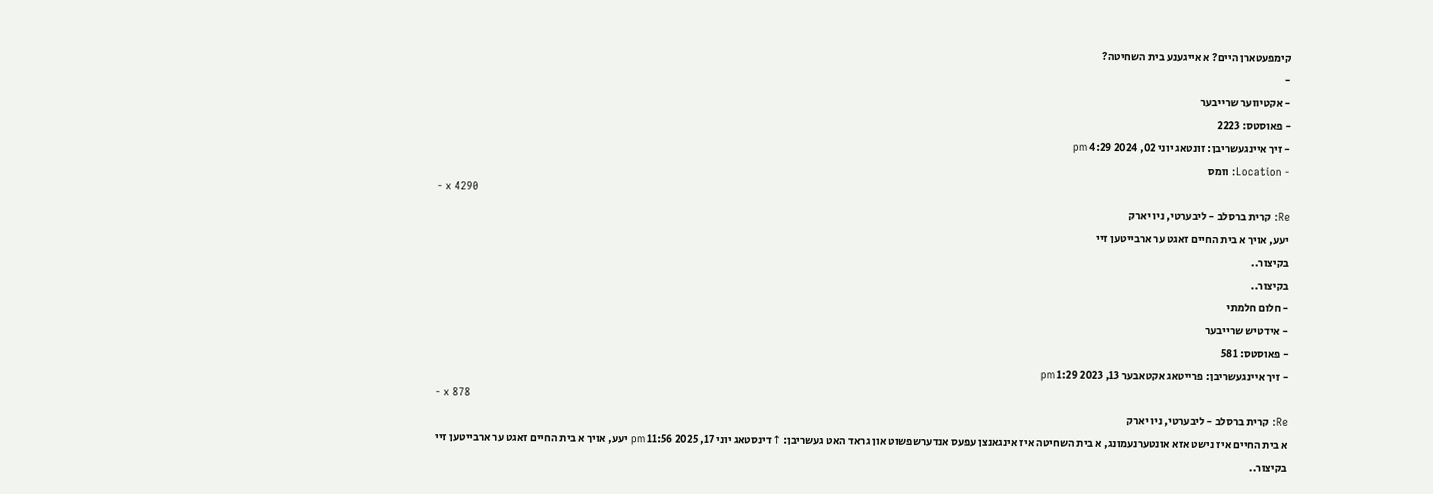קימפעטארן היים? א אייגענע בית השחיטה?
-
- אקטיווער שרייבער
- פאוסטס: 2223
- זיך איינגעשריבן: זונטאג יוני 02, 2024 4:29 pm
- Location: וומס
- x 4290
Re: קרית ברסלב - ליבערטי, ניו יארק
יעע, אויך א בית החיים זאגט ער ארבייטען זיי
בקיצור..
בקיצור..
- חלום חלמתי
- אידטיש שרייבער
- פאוסטס: 581
- זיך איינגעשריבן: פרייטאג אקטאבער 13, 2023 1:29 pm
- x 878
Re: קרית ברסלב - ליבערטי, ניו יארק
א בית החיים איז נישט אזא אונטערנעמונג, א בית השחיטה איז אינגאנצן עפעס אנדערשפשוט און גראד האט געשריבן: ↑דינסטאג יוני 17, 2025 11:56 pm יעע, אויך א בית החיים זאגט ער ארבייטען זיי
בקיצור..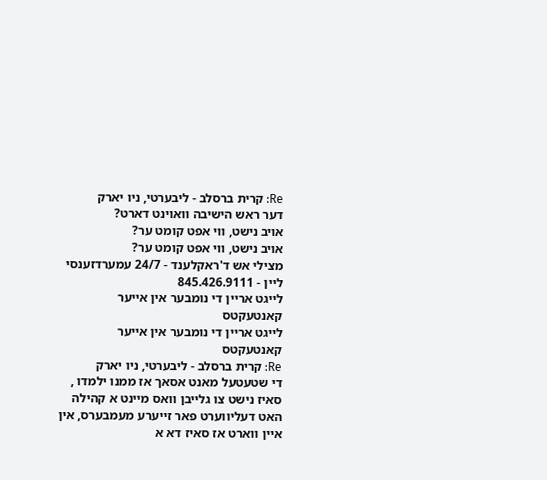Re: קרית ברסלב - ליבערטי, ניו יארק
דער ראש הישיבה וואוינט דארט?
אויב נישט, ווי אפט קומט ער?
אויב נישט, ווי אפט קומט ער?
מצילי אש ד'ראקלענד - 24/7 עמערדזענסי ליין - 845.426.9111
לייגט אריין די נומבער אין אייער קאנטעקטס
לייגט אריין די נומבער אין אייער קאנטעקטס
Re: קרית ברסלב - ליבערטי, ניו יארק
די שטעטעל מאנט אסאך אז ממנו ילמדו , סאיז נישט צו גלייבן וואס מיינט א קהילה האט דעליווערט פאר זייערע מעמבערס, אין איין ווארט אז סאיז דא א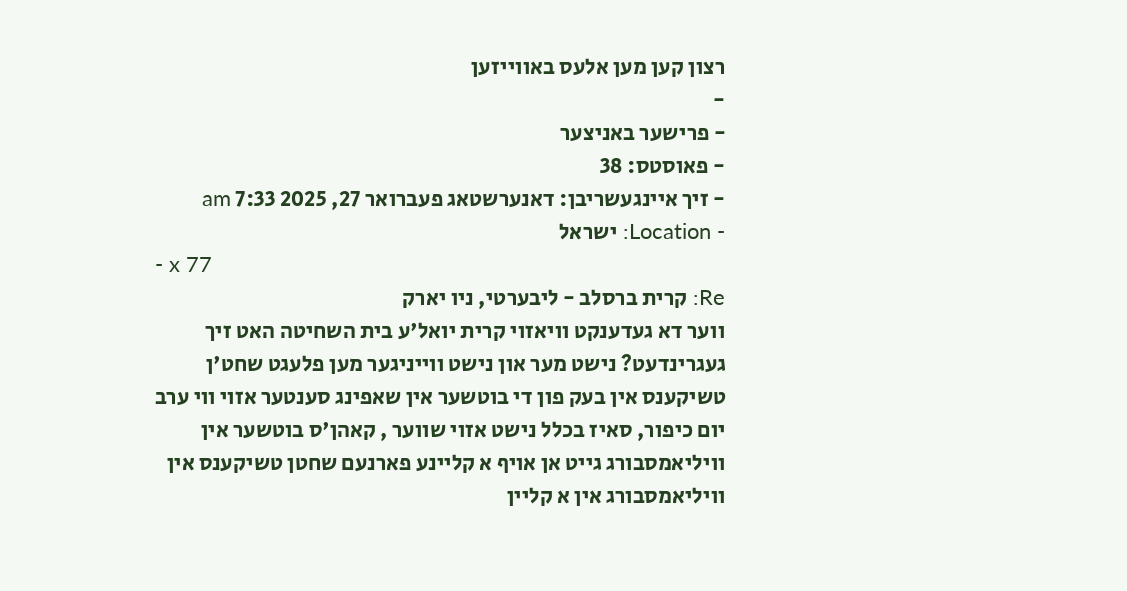רצון קען מען אלעס באווייזען
-
- פרישער באניצער
- פאוסטס: 38
- זיך איינגעשריבן: דאנערשטאג פעברואר 27, 2025 7:33 am
- Location: ישראל
- x 77
Re: קרית ברסלב - ליבערטי, ניו יארק
ווער דא געדענקט וויאזוי קרית יואל'ע בית השחיטה האט זיך געגרינדעט? נישט מער און נישט ווייניגער מען פלעגט שחט'ן טשיקענס אין בעק פון די בוטשער אין שאפינג סענטער אזוי ווי ערב יום כיפור, סאיז בכלל נישט אזוי שווער , קאהן'ס בוטשער אין וויליאמסבורג גייט אן אויף א קליינע פארנעם שחטן טשיקענס אין וויליאמסבורג אין א קליין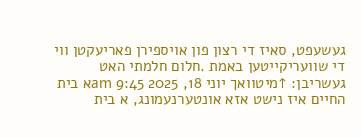געשעפט, סאיז די רצון פון אויספירן פאריעקטן ווי די שוועריקייטען באמת .חלום חלמתי האט געשריבן: ↑מיטוואך יוני 18, 2025 9:45 amא בית החיים איז נישט אזא אונטערנעמונג, א בית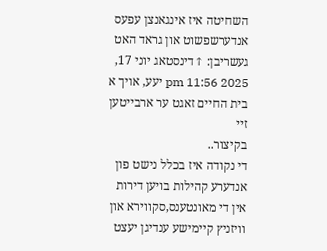השחיטה איז אינגאנצן עפעס אנדערשפשוט און גראד האט געשריבן: ↑דינסטאג יוני 17, 2025 11:56 pm יעע, אויך א בית החיים זאגט ער ארבייטען זיי
בקיצור..
די נקודה איז בכלל נישט פון אנדערע קהילות בויען דירות אין די מאונטענס,סקווירא און וויזניץ קיימישע ענדיגן יעצט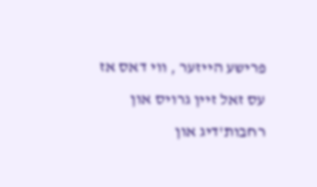פרישע הייזער , ווי דאס אז עס זאל זיין גרויס און רחבות'דיג און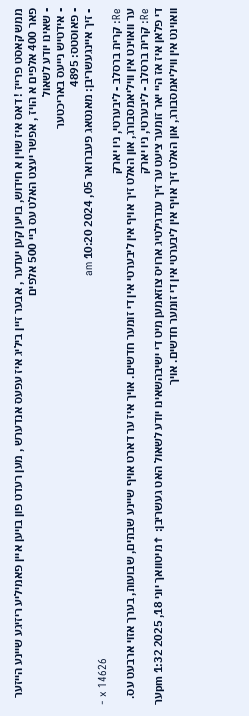ממש קאסט פרייז ! דאס איז שוין א חידוש, בויען קען יעדער , אבער זיין ביליג איז עפעס אנדערש , מען רעדט פון בויען איין פאמיליע ריזיגע שיינע הייזער פאר 400 אלפים א הויז , אפשר יעצט האלט עס ביי 500 אלפים
- שאינו יודע לשאול
- אידטיש נייעס באריכטער
- פאוסטס: 4895
- זיך איינגעשריבן: מאנטאג פעברואר 05, 2024 10:20 am
- x 14626
Re: קרית ברסלב - ליבערטי, ניו יארק
ער וואוינט אין וויליאמסבורג, און האלט זיך אויף אין ליבערטי אין די זומער חדשים. אויך איז ער דארט אויף שיינע שבתים, שבועות, בערך אזוי ארבעט עס.
Re: קרית ברסלב - ליבערטי, ניו יארק
די פלאן איז אז היי יאר זומער ציעט ער זיך ענדגילטיג ארויס צוזאמען מיט די ישיבהשאינו יודע לשאול האט געשריבן: ↑מיטוואך יוני 18, 2025 1:32 pmער וואוינט אין וויליאמסבורג, און האלט זיך אויף אין ליבערטי אין די זומער חדשים. אויך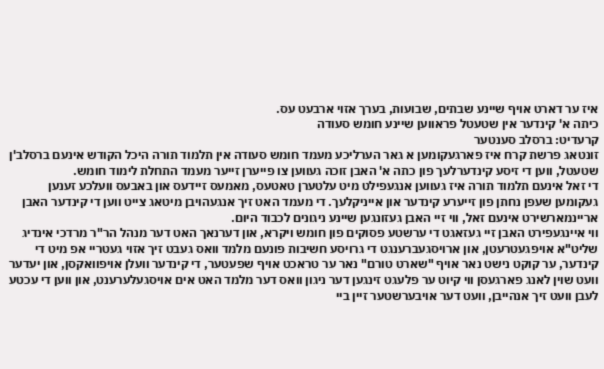איז ער דארט אויף שיינע שבתים, שבועות, בערך אזוי ארבעט עס.
כיתה א' קינדער אין שטעטל פראווען שיינע חומש סעודה
קרעדיט: ברסלב סענטער
זונטאג פרשת קרח איז פארגעקומען א גאר הערליכע מעמד חומש סעודה אין תלמוד תורה היכל הקודש אינעם ברסלב'ן שטעטל, ווען די זיסע קינדערלעך פון כתה א' האבן זוכה געווען צו פייערן זייער מעמד התחלת לימוד חומש.
די זאל אינעם תלמוד תורה איז געווען אנגעפילט מיט עלטערן טאטעס, מאמעס זיידעס און באבעס וועלכע זענען געקומען שעפן נחתן פון זייערע קינדער און אייניקלעך. די מעמד האט זיך אנגעהויבן מיטאג צייט ווען די קינדער האבן אריינמארשירט אינעם זאל, ווי זיי האבן געזונגען שיינע ניגונים לכבוד היום.
ווי איינגעפירט האבן זיי געזאגט די ערשטע פסוקים פון חומש ויקרא, און דערנאך האט דער מנהל הר"ר מרדכי אינדיג שליט"א אויפגעטרעטן, און ארויסגעברענגט די גרויסע חשיבות פונעם מלמד וואס געבט זיך אזוי געטריי אפ מיט די קינדער, ער קוקט נישט נאר אויף "שארט טורם" נאר ער טראכט אויף שפעטער, די קינדער וועלן אויפוואקסן, און יעדער וועט שוין לאנג פארגעסן ווי קיוט ער פלעגט זינגען דער ניגון וואס דער מלמד האט אים אויסגעלערענט, און ווען די עכטע לעבן וועט זיך אנהייבן, וועט דער אויבערשטער זיין ביי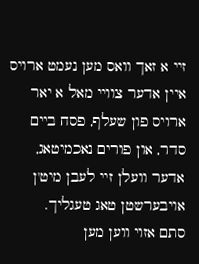זיי א זאך וואס מען נעמט ארויס איין אדער צוויי מאל א יאר ארויס פון שעלף, פסח ביים סדר, און פורים נאכמיטאג, אדער וועלן זיי לעבן מיט'ן אויבערשטן טאג טעגליך.
סתם אזוי ווען מען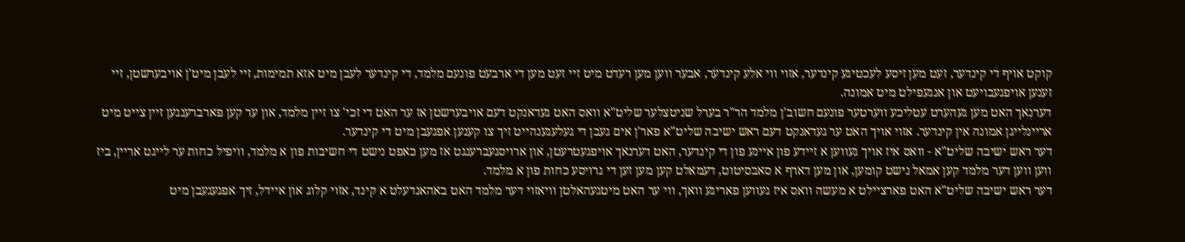קוקט אויף די קינדער, זעט מען זיסע לעכטיגע קינדער, אזוי ווי אלע קינדער, אבער ווען מען רעדט מיט זיי זעט מען די ארבעט פונעם מלמד, די קינדער לעבן מיט אזא תמימות, זיי לעבן מיט'ן אויבערשטן, זיי זענען אויפגעבויעט און אנגעפילט מיט אמונה.
דערנאך האט מען געהערט עטליכע ווערטער פונעם חשוב'ן מלמד הר"ר בערל שניטצלער שליט"א וואס האט געדאנקט דעם אויבערשטן אז ער האט די זכי' צו זיין מלמד, און ער קען פארברענגען זיין צייט מיט אריינלייגן אמונה אין קינדער. אזוי אויך האט ער געדאנקט דעם ראש ישיבה שליט"א פאר'ן אים געבן די געלעגענהייט זיך צו קענען אפגעבן מיט די קינדער.
דער ראש ישיבה שליט"א - וואס איז אויך געווען א זיידע פון איינע פון די קינדער, האט דערנאך אויפגעטרעטן, און ארויסגעברענגט אז מען כאפט נישט די חשיבות פון א מלמד, וויפיל כחות ער לייגט אריין, ביז ווען ווען דער מלמד קען אמאל נישט קומען, און מען דארף א סאבסיטוט, דעמאלט קען מען זען די גרויסע כחות פון א מלמד.
דער ראש ישיבה שליט"א האט פארציילט א מעשה וואס איז געווען פאריגע וואך, ווי ער האט מיטגעהאלטן וויאזוי דער מלמד האט באהאנדעלט א קינד, אזוי קלוג און איידל, זיך אפגעגעבן מיט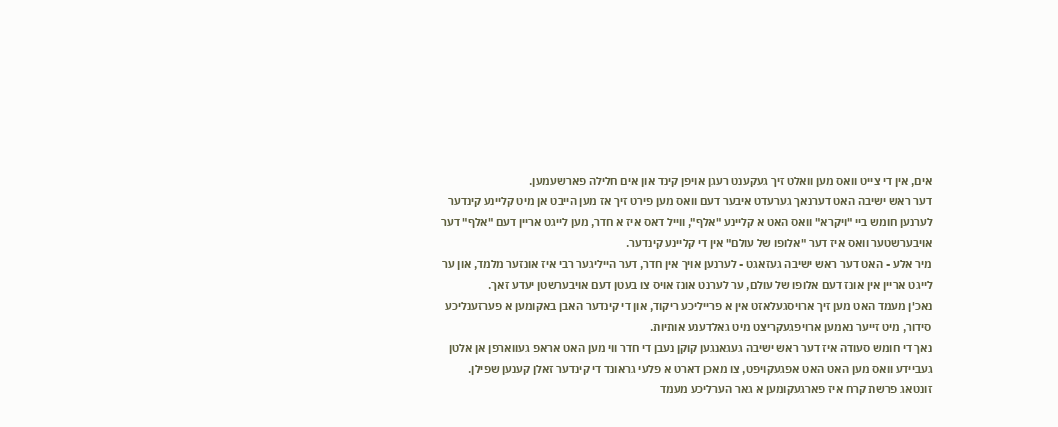אים, אין די צייט וואס מען וואלט זיך געקענט רעגן אויפן קינד און אים חלילה פארשעמען.
דער ראש ישיבה האט דערנאך גערעדט איבער דעם וואס מען פירט זיך אז מען הייבט אן מיט קליינע קינדער לערנען חומש ביי "ויקרא" וואס האט א קליינע "אלף", ווייל דאס איז א חדר, מען לייגט אריין דעם "אלף" דער אויבערשטער וואס איז דער "אלופו של עולם" אין די קליינע קינדער.
מיר אלע - האט דער ראש ישיבה געזאגט - לערנען אויך אין חדר, דער הייליגער רבי איז אונזער מלמד, און ער לייגט אריין אין אונז דעם אלופו של עולם, ער לערנט אונז אויס צו בעטן דעם אויבערשטן יעדע זאך.
נאכ'ן מעמד האט מען זיך ארויסגעלאזט אין א פרייליכע ריקוד, און די קינדער האבן באקומען א פערזענליכע סידור, מיט זייער נאמען ארויפגעקריצט מיט גאלדענע אותיות.
נאך די חומש סעודה איז דער ראש ישיבה געגאנגען קוקן נעבן די חדר ווי מען האט אראפ געווארפן אן אלטן געביידע וואס מען האט האט אפגעקויפט, צו מאכן דארט א פלעי גראונד די קינדער זאלן קענען שפילן.
זונטאג פרשת קרח איז פארגעקומען א גאר הערליכע מעמד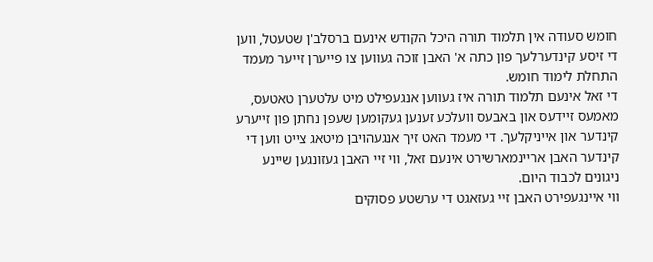חומש סעודה אין תלמוד תורה היכל הקודש אינעם ברסלב'ן שטעטל, ווען די זיסע קינדערלעך פון כתה א' האבן זוכה געווען צו פייערן זייער מעמד התחלת לימוד חומש.
די זאל אינעם תלמוד תורה איז געווען אנגעפילט מיט עלטערן טאטעס, מאמעס זיידעס און באבעס וועלכע זענען געקומען שעפן נחתן פון זייערע קינדער און אייניקלעך. די מעמד האט זיך אנגעהויבן מיטאג צייט ווען די קינדער האבן אריינמארשירט אינעם זאל, ווי זיי האבן געזונגען שיינע ניגונים לכבוד היום.
ווי איינגעפירט האבן זיי געזאגט די ערשטע פסוקים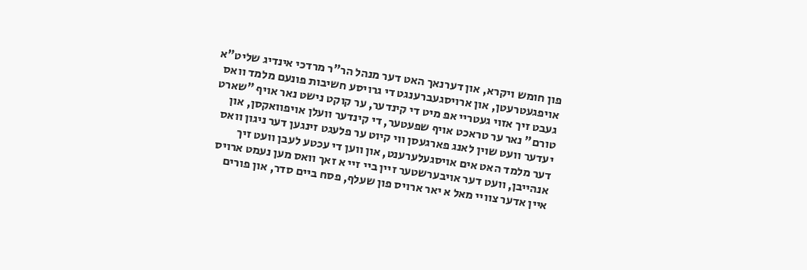פון חומש ויקרא, און דערנאך האט דער מנהל הר"ר מרדכי אינדיג שליט"א אויפגעטרעטן, און ארויסגעברענגט די גרויסע חשיבות פונעם מלמד וואס געבט זיך אזוי געטריי אפ מיט די קינדער, ער קוקט נישט נאר אויף "שארט טורם" נאר ער טראכט אויף שפעטער, די קינדער וועלן אויפוואקסן, און יעדער וועט שוין לאנג פארגעסן ווי קיוט ער פלעגט זינגען דער ניגון וואס דער מלמד האט אים אויסגעלערענט, און ווען די עכטע לעבן וועט זיך אנהייבן, וועט דער אויבערשטער זיין ביי זיי א זאך וואס מען נעמט ארויס איין אדער צוויי מאל א יאר ארויס פון שעלף, פסח ביים סדר, און פורים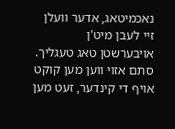נאכמיטאג, אדער וועלן זיי לעבן מיט'ן אויבערשטן טאג טעגליך.
סתם אזוי ווען מען קוקט אויף די קינדער, זעט מען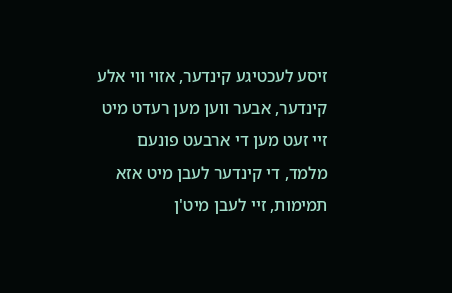זיסע לעכטיגע קינדער, אזוי ווי אלע קינדער, אבער ווען מען רעדט מיט זיי זעט מען די ארבעט פונעם מלמד, די קינדער לעבן מיט אזא תמימות, זיי לעבן מיט'ן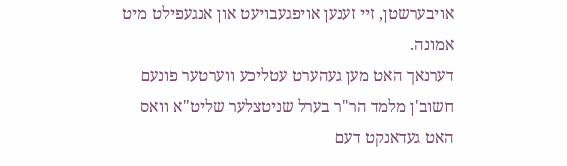אויבערשטן, זיי זענען אויפגעבויעט און אנגעפילט מיט אמונה.
דערנאך האט מען געהערט עטליכע ווערטער פונעם חשוב'ן מלמד הר"ר בערל שניטצלער שליט"א וואס האט געדאנקט דעם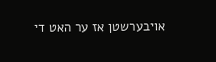אויבערשטן אז ער האט די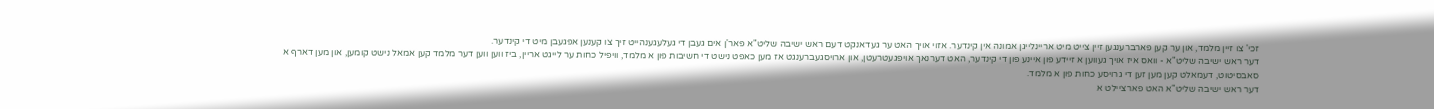זכי' צו זיין מלמד, און ער קען פארברענגען זיין צייט מיט אריינלייגן אמונה אין קינדער. אזוי אויך האט ער געדאנקט דעם ראש ישיבה שליט"א פאר'ן אים געבן די געלעגענהייט זיך צו קענען אפגעבן מיט די קינדער.
דער ראש ישיבה שליט"א - וואס איז אויך געווען א זיידע פון איינע פון די קינדער, האט דערנאך אויפגעטרעטן, און ארויסגעברענגט אז מען כאפט נישט די חשיבות פון א מלמד, וויפיל כחות ער לייגט אריין, ביז ווען ווען דער מלמד קען אמאל נישט קומען, און מען דארף א סאבסיטוט, דעמאלט קען מען זען די גרויסע כחות פון א מלמד.
דער ראש ישיבה שליט"א האט פארציילט א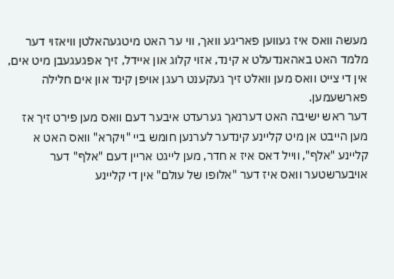מעשה וואס איז געווען פאריגע וואך, ווי ער האט מיטגעהאלטן וויאזוי דער מלמד האט באהאנדעלט א קינד, אזוי קלוג און איידל, זיך אפגעגעבן מיט אים, אין די צייט וואס מען וואלט זיך געקענט רעגן אויפן קינד און אים חלילה פארשעמען.
דער ראש ישיבה האט דערנאך גערעדט איבער דעם וואס מען פירט זיך אז מען הייבט אן מיט קליינע קינדער לערנען חומש ביי "ויקרא" וואס האט א קליינע "אלף", ווייל דאס איז א חדר, מען לייגט אריין דעם "אלף" דער אויבערשטער וואס איז דער "אלופו של עולם" אין די קליינע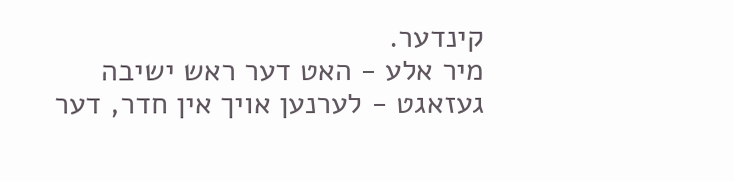קינדער.
מיר אלע - האט דער ראש ישיבה געזאגט - לערנען אויך אין חדר, דער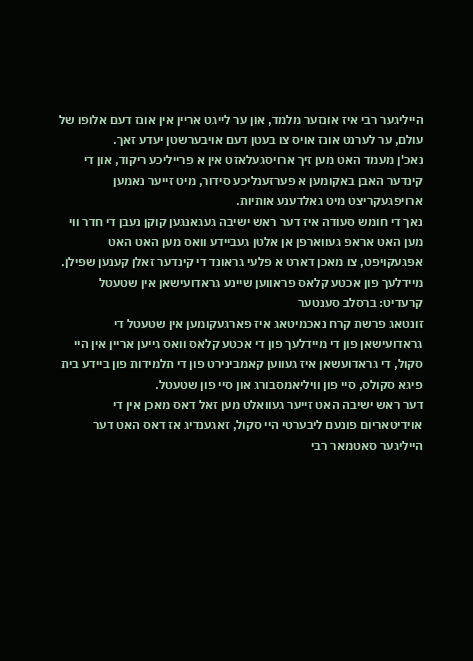הייליגער רבי איז אונזער מלמד, און ער לייגט אריין אין אונז דעם אלופו של עולם, ער לערנט אונז אויס צו בעטן דעם אויבערשטן יעדע זאך.
נאכ'ן מעמד האט מען זיך ארויסגעלאזט אין א פרייליכע ריקוד, און די קינדער האבן באקומען א פערזענליכע סידור, מיט זייער נאמען ארויפגעקריצט מיט גאלדענע אותיות.
נאך די חומש סעודה איז דער ראש ישיבה געגאנגען קוקן נעבן די חדר ווי מען האט אראפ געווארפן אן אלטן געביידע וואס מען האט האט אפגעקויפט, צו מאכן דארט א פלעי גראונד די קינדער זאלן קענען שפילן.
מיידלעך פון אכטע קלאס פראווען שיינע גראדועישאן אין שטעטל
קרעדיט: ברסלב סענטער
זונטאג פרשת קרח נאכמיטאג איז פארגעקומען אין שטעטל די גראדועישאן פון די מיידלעך פון די אכטע קלאס וואס גייען אריין אין היי סקול, די גראדועשאן איז געווען קאמבינירט פון די תלמידות פון ביידע בית פיגא סקולס, סיי פון וויליאמסבורג און סיי פון שטעטל.
דער ראש ישיבה האט זייער געוואלט מען זאל דאס מאכן אין די אוידיטאריום פונעם ליבערטי היי סקול, זאגענדיג אז דאס האט דער הייליגער סאטמאר רבי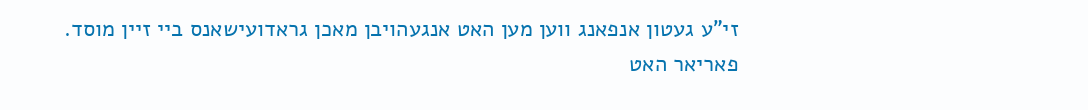זי"ע געטון אנפאנג ווען מען האט אנגעהויבן מאכן גראדועישאנס ביי זיין מוסד.
פאריאר האט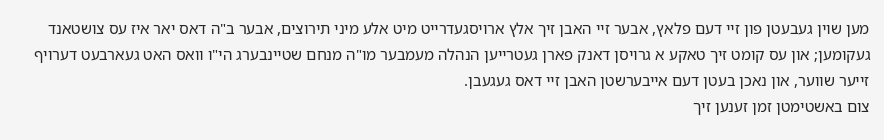מען שוין געבעטן פון זיי דעם פלאץ, אבער זיי האבן זיך אלץ ארויסגעדרייט מיט אלע מיני תירוצים, אבער ב"ה דאס יאר איז עס צושטאנד געקומען; און עס קומט זיך טאקע א גרויסן דאנק פארן געטרייען הנהלה מעמבער מו"ה מנחם שטיינבערג הי"ו וואס האט געארבעט דערויף זייער שווער, און נאכן בעטן דעם אייבערשטן האבן זיי דאס געגעבן.
צום באשטימטן זמן זענען זיך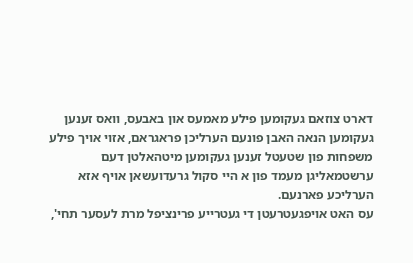דארט צוזאם געקומען פילע מאמעס און באבעס, וואס זענען געקומען הנאה האבן פונעם הערליכן פראגראם, אזוי אויך פילע משפחות פון שטעטל זענען געקומען מיטהאלטן דעם ערשטמאליגן מעמד פון א היי סקול גרעדועשאן אויף אזא הערליכע פארנעם.
עס האט אויפגעטרעטן די געטרייע פרינציפל מרת לעסער תחי',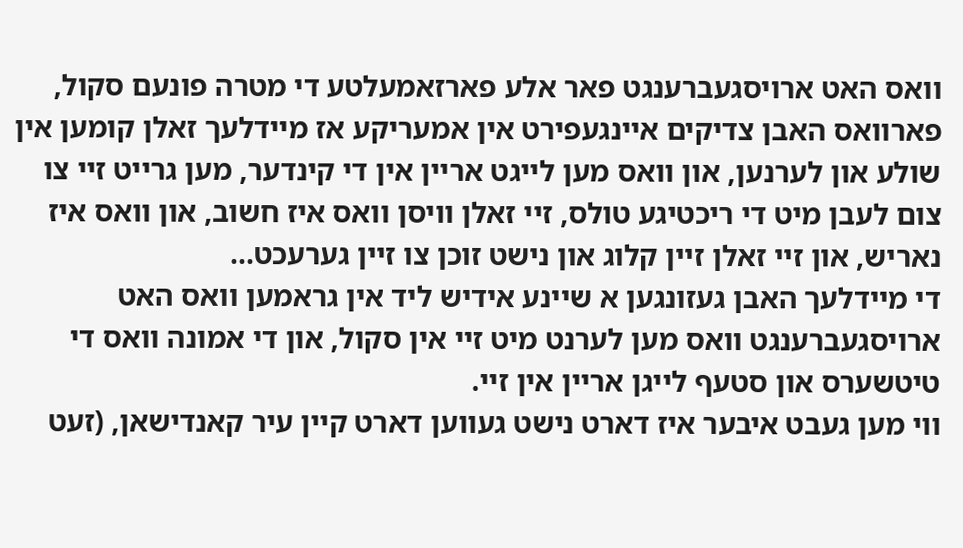וואס האט ארויסגעברענגט פאר אלע פארזאמעלטע די מטרה פונעם סקול, פארוואס האבן צדיקים איינגעפירט אין אמעריקע אז מיידלעך זאלן קומען אין שולע און לערנען, און וואס מען לייגט אריין אין די קינדער, מען גרייט זיי צו צום לעבן מיט די ריכטיגע טולס, זיי זאלן וויסן וואס איז חשוב, און וואס איז נאריש, און זיי זאלן זיין קלוג און נישט זוכן צו זיין גערעכט...
די מיידלעך האבן געזונגען א שיינע אידיש ליד אין גראמען וואס האט ארויסגעברענגט וואס מען לערנט מיט זיי אין סקול, און די אמונה וואס די טיטשערס און סטעף לייגן אריין אין זיי.
ווי מען געבט איבער איז דארט נישט געווען דארט קיין עיר קאנדישאן, (זעט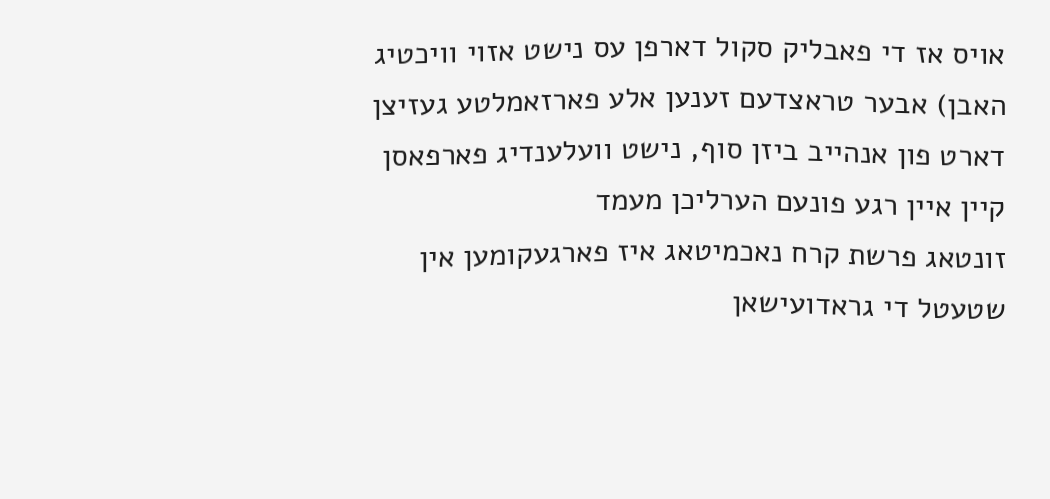אויס אז די פאבליק סקול דארפן עס נישט אזוי וויכטיג האבן) אבער טראצדעם זענען אלע פארזאמלטע געזיצן דארט פון אנהייב ביזן סוף, נישט וועלענדיג פארפאסן קיין איין רגע פונעם הערליכן מעמד
זונטאג פרשת קרח נאכמיטאג איז פארגעקומען אין שטעטל די גראדועישאן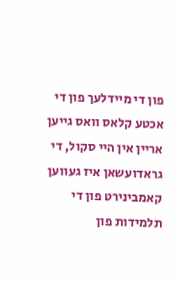פון די מיידלעך פון די אכטע קלאס וואס גייען אריין אין היי סקול, די גראדועשאן איז געווען קאמבינירט פון די תלמידות פון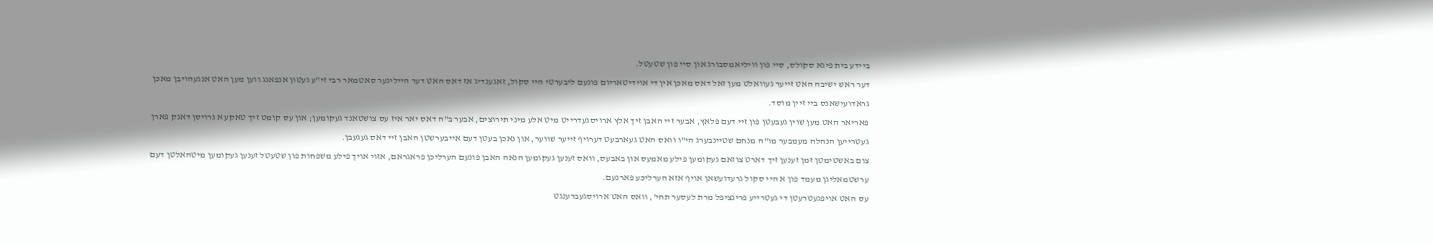ביידע בית פיגא סקולס, סיי פון וויליאמסבורג און סיי פון שטעטל.
דער ראש ישיבה האט זייער געוואלט מען זאל דאס מאכן אין די אוידיטאריום פונעם ליבערטי היי סקול, זאגענדיג אז דאס האט דער הייליגער סאטמאר רבי זי"ע געטון אנפאנג ווען מען האט אנגעהויבן מאכן גראדועישאנס ביי זיין מוסד.
פאריאר האט מען שוין געבעטן פון זיי דעם פלאץ, אבער זיי האבן זיך אלץ ארויסגעדרייט מיט אלע מיני תירוצים, אבער ב"ה דאס יאר איז עס צושטאנד געקומען; און עס קומט זיך טאקע א גרויסן דאנק פארן געטרייען הנהלה מעמבער מו"ה מנחם שטיינבערג הי"ו וואס האט געארבעט דערויף זייער שווער, און נאכן בעטן דעם אייבערשטן האבן זיי דאס געגעבן.
צום באשטימטן זמן זענען זיך דארט צוזאם געקומען פילע מאמעס און באבעס, וואס זענען געקומען הנאה האבן פונעם הערליכן פראגראם, אזוי אויך פילע משפחות פון שטעטל זענען געקומען מיטהאלטן דעם ערשטמאליגן מעמד פון א היי סקול גרעדועשאן אויף אזא הערליכע פארנעם.
עס האט אויפגעטרעטן די געטרייע פרינציפל מרת לעסער תחי', וואס האט ארויסגעברענגט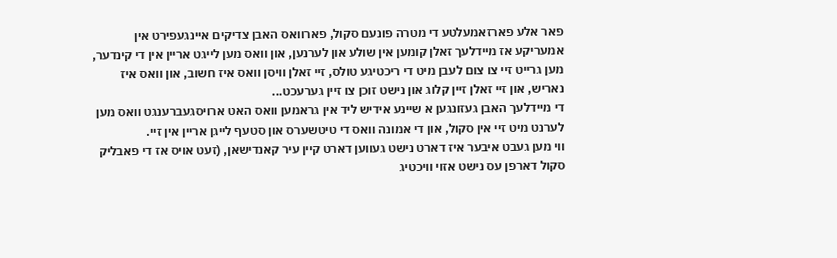פאר אלע פארזאמעלטע די מטרה פונעם סקול, פארוואס האבן צדיקים איינגעפירט אין אמעריקע אז מיידלעך זאלן קומען אין שולע און לערנען, און וואס מען לייגט אריין אין די קינדער, מען גרייט זיי צו צום לעבן מיט די ריכטיגע טולס, זיי זאלן וויסן וואס איז חשוב, און וואס איז נאריש, און זיי זאלן זיין קלוג און נישט זוכן צו זיין גערעכט...
די מיידלעך האבן געזונגען א שיינע אידיש ליד אין גראמען וואס האט ארויסגעברענגט וואס מען לערנט מיט זיי אין סקול, און די אמונה וואס די טיטשערס און סטעף לייגן אריין אין זיי.
ווי מען געבט איבער איז דארט נישט געווען דארט קיין עיר קאנדישאן, (זעט אויס אז די פאבליק סקול דארפן עס נישט אזוי וויכטיג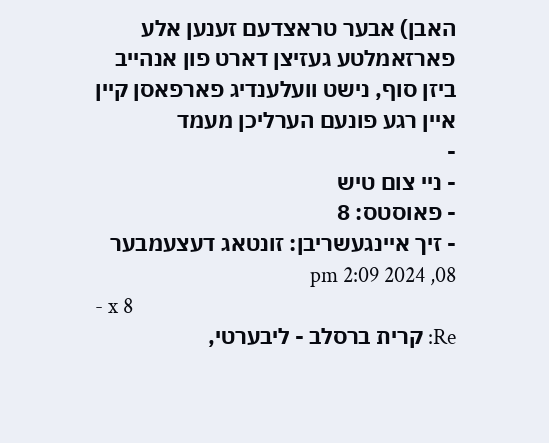האבן) אבער טראצדעם זענען אלע פארזאמלטע געזיצן דארט פון אנהייב ביזן סוף, נישט וועלענדיג פארפאסן קיין איין רגע פונעם הערליכן מעמד
-
- ניי צום טיש
- פאוסטס: 8
- זיך איינגעשריבן: זונטאג דעצעמבער 08, 2024 2:09 pm
- x 8
Re: קרית ברסלב - ליבערטי,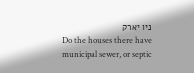ניו יארק
Do the houses there have municipal sewer, or septic